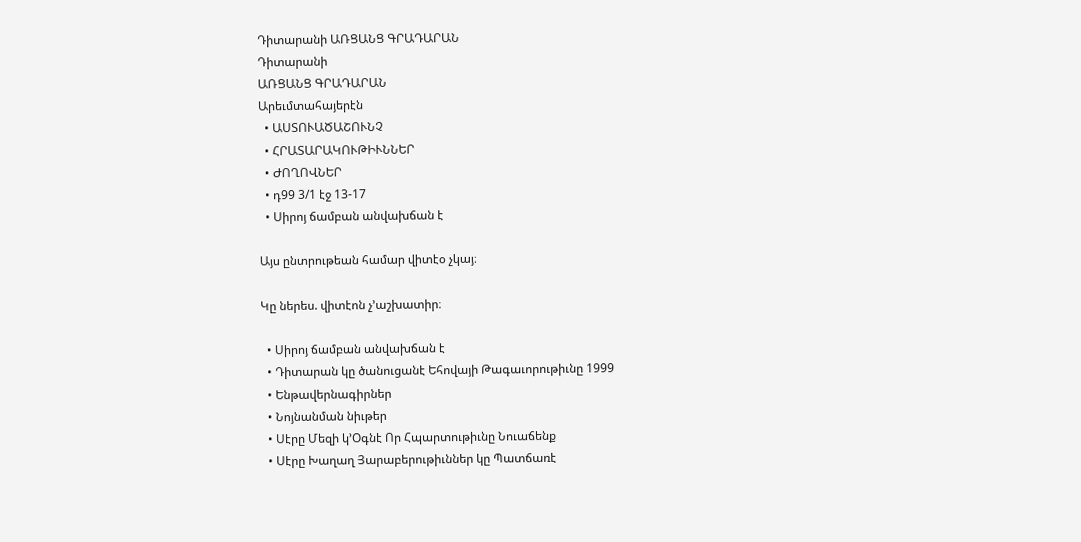Դիտարանի ԱՌՑԱՆՑ ԳՐԱԴԱՐԱՆ
Դիտարանի
ԱՌՑԱՆՑ ԳՐԱԴԱՐԱՆ
Արեւմտահայերէն
  • ԱՍՏՈՒԱԾԱՇՈՒՆՉ
  • ՀՐԱՏԱՐԱԿՈՒԹԻՒՆՆԵՐ
  • ԺՈՂՈՎՆԵՐ
  • դ99 3/1 էջ 13-17
  • Սիրոյ ճամբան անվախճան է

Այս ընտրութեան համար վիտէօ չկայ։

Կը ներես. վիտէոն չ’աշխատիր։

  • Սիրոյ ճամբան անվախճան է
  • Դիտարան կը ծանուցանէ Եհովայի Թագաւորութիւնը 1999
  • Ենթավերնագիրներ
  • Նոյնանման նիւթեր
  • Սէրը Մեզի կ’Օգնէ Որ Հպարտութիւնը Նուաճենք
  • Սէրը Խաղաղ Յարաբերութիւններ կը Պատճառէ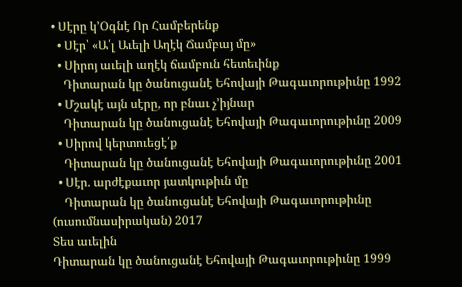• Սէրը կ’Օգնէ Որ Համբերենք
  • Սէր՝ «Ա՛լ Աւելի Աղէկ Ճամբայ մը»
  • Սիրոյ աւելի աղէկ ճամբուն հետեւինք
    Դիտարան կը ծանուցանէ Եհովայի Թագաւորութիւնը 1992
  • Մշակէ այն սէրը, որ բնաւ չ’իյնար
    Դիտարան կը ծանուցանէ Եհովայի Թագաւորութիւնը 2009
  • Սիրով կերտուեցէ՛ք
    Դիտարան կը ծանուցանէ Եհովայի Թագաւորութիւնը 2001
  • Սէր. արժէքաւոր յատկութիւն մը
    Դիտարան կը ծանուցանէ Եհովայի Թագաւորութիւնը (ուսումնասիրական) 2017
Տես աւելին
Դիտարան կը ծանուցանէ Եհովայի Թագաւորութիւնը 1999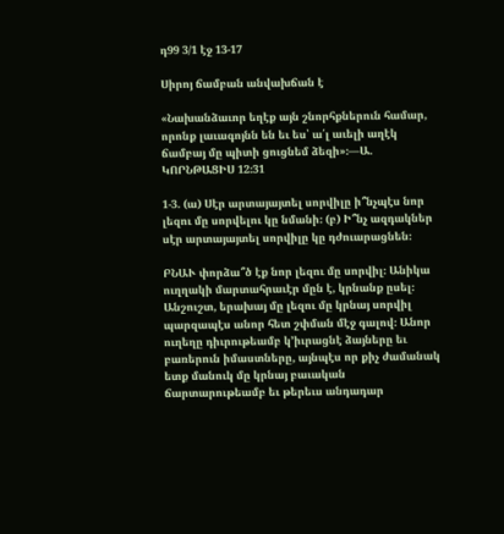դ99 3/1 էջ 13-17

Սիրոյ ճամբան անվախճան է

«Նախանձաւոր եղէք այն շնորհքներուն համար, որոնք լաւագոյնն են եւ ես՝ ա՛լ աւելի աղէկ ճամբայ մը պիտի ցուցնեմ ձեզի»։—Ա. ԿՈՐՆԹԱՑԻՍ 12։31

1-3. (ա) Սէր արտայայտել սորվիլը ի՞նչպէս նոր լեզու մը սորվելու կը նմանի։ (բ) Ի՞նչ ազդակներ սէր արտայայտել սորվիլը կը դժուարացնեն։

ԲՆԱՒ փորձա՞ծ էք նոր լեզու մը սորվիլ։ Անիկա ուղղակի մարտահրաւէր մըն է, կրնանք ըսել։ Անշուշտ, երախայ մը լեզու մը կրնայ սորվիլ պարզապէս անոր հետ շփման մէջ գալով։ Անոր ուղեղը դիւրութեամբ կ’իւրացնէ ձայները եւ բառերուն իմաստները, այնպէս որ քիչ ժամանակ ետք մանուկ մը կրնայ բաւական ճարտարութեամբ եւ թերեւս անդադար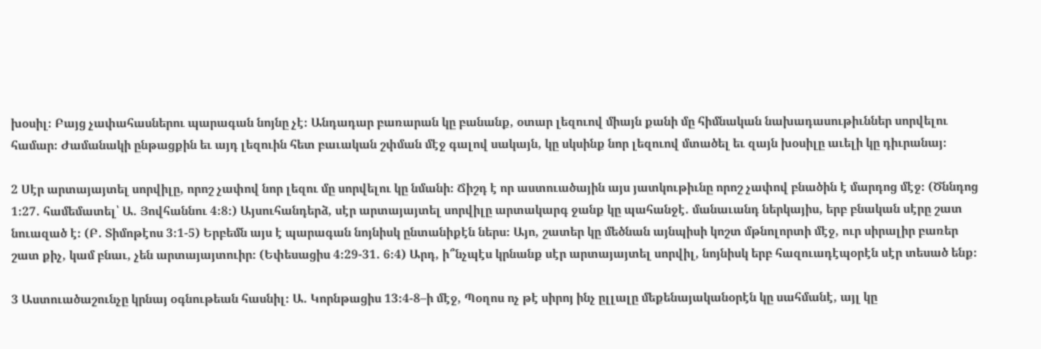խօսիլ։ Բայց չափահասներու պարագան նոյնը չէ։ Անդադար բառարան կը բանանք, օտար լեզուով միայն քանի մը հիմնական նախադասութիւններ սորվելու համար։ Ժամանակի ընթացքին եւ այդ լեզուին հետ բաւական շփման մէջ գալով սակայն, կը սկսինք նոր լեզուով մտածել եւ զայն խօսիլը աւելի կը դիւրանայ։

2 Սէր արտայայտել սորվիլը, որոշ չափով նոր լեզու մը սորվելու կը նմանի։ Ճիշդ է որ աստուածային այս յատկութիւնը որոշ չափով բնածին է մարդոց մէջ։ (Ծննդոց 1։27. համեմատել՝ Ա. Յովհաննու 4։8։) Այսուհանդերձ, սէր արտայայտել սորվիլը արտակարգ ջանք կը պահանջէ. մանաւանդ ներկայիս, երբ բնական սէրը շատ նուազած է։ (Բ. Տիմոթէոս 3։1-5) Երբեմն այս է պարագան նոյնիսկ ընտանիքէն ներս։ Այո, շատեր կը մեծնան այնպիսի կոշտ մթնոլորտի մէջ, ուր սիրալիր բառեր շատ քիչ, կամ բնաւ, չեն արտայայտուիր։ (Եփեսացիս 4։29-31. 6։4) Արդ, ի՞նչպէս կրնանք սէր արտայայտել սորվիլ, նոյնիսկ երբ հազուադէպօրէն սէր տեսած ենք։

3 Աստուածաշունչը կրնայ օգնութեան հասնիլ։ Ա. Կորնթացիս 13։4-8–ի մէջ, Պօղոս ոչ թէ սիրոյ ինչ ըլլալը մեքենայականօրէն կը սահմանէ, այլ կը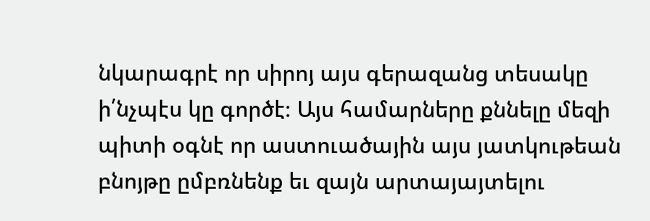նկարագրէ որ սիրոյ այս գերազանց տեսակը ի՛նչպէս կը գործէ։ Այս համարները քննելը մեզի պիտի օգնէ որ աստուածային այս յատկութեան բնոյթը ըմբռնենք եւ զայն արտայայտելու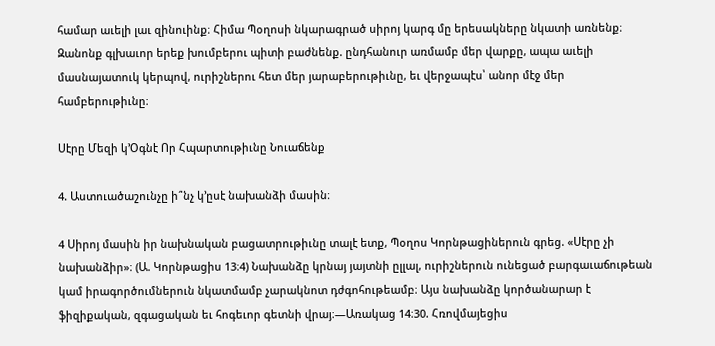համար աւելի լաւ զինուինք։ Հիմա Պօղոսի նկարագրած սիրոյ կարգ մը երեսակները նկատի առնենք։ Զանոնք գլխաւոր երեք խումբերու պիտի բաժնենք. ընդհանուր առմամբ մեր վարքը, ապա աւելի մասնայատուկ կերպով, ուրիշներու հետ մեր յարաբերութիւնը, եւ վերջապէս՝ անոր մէջ մեր համբերութիւնը։

Սէրը Մեզի կ’Օգնէ Որ Հպարտութիւնը Նուաճենք

4. Աստուածաշունչը ի՞նչ կ’ըսէ նախանձի մասին։

4 Սիրոյ մասին իր նախնական բացատրութիւնը տալէ ետք, Պօղոս Կորնթացիներուն գրեց. «Սէրը չի նախանձիր»։ (Ա. Կորնթացիս 13։4) Նախանձը կրնայ յայտնի ըլլալ, ուրիշներուն ունեցած բարգաւաճութեան կամ իրագործումներուն նկատմամբ չարակնոտ դժգոհութեամբ։ Այս նախանձը կործանարար է ֆիզիքական, զգացական եւ հոգեւոր գետնի վրայ։—Առակաց 14։30. Հռովմայեցիս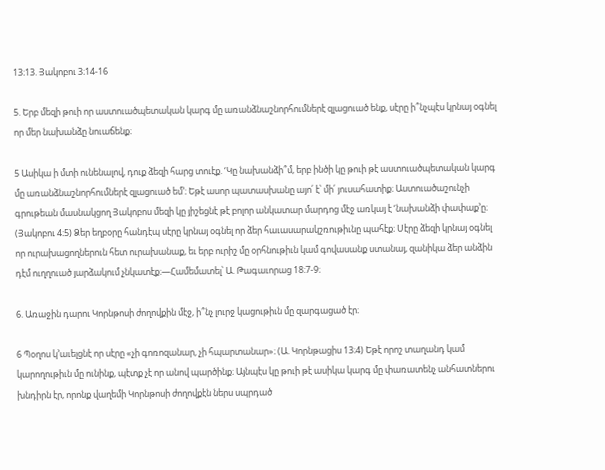13։13. Յակոբու 3։14-16

5. Երբ մեզի թուի որ աստուածպետական կարգ մը առանձնաշնորհումներէ զլացուած ենք, սէրը ի՞նչպէս կրնայ օգնել որ մեր նախանձը նուաճենք։

5 Ասիկա ի մտի ունենալով, դուք ձեզի հարց տուէք. ‘Կը նախանձի՞մ, երբ ինծի կը թուի թէ աստուածպետական կարգ մը առանձնաշնորհումներէ զլացուած եմ’։ Եթէ ասոր պատասխանը այո՛ է՝ մի՛ յուսահատիք։ Աստուածաշունչի գրութեան մասնակցող Յակոբոս մեզի կը յիշեցնէ թէ բոլոր անկատար մարդոց մէջ առկայ է ‘նախանձի փափաք’ը։ (Յակոբու 4։5) Ձեր եղբօրը հանդէպ սէրը կրնայ օգնել որ ձեր հաւասարակշռութիւնը պահէք։ Սէրը ձեզի կրնայ օգնել որ ուրախացողներուն հետ ուրախանաք, եւ երբ ուրիշ մը օրհնութիւն կամ գովասանք ստանայ, զանիկա ձեր անձին դէմ ուղղուած յարձակում չնկատէք։—Համեմատել՝ Ա. Թագաւորաց 18։7-9։

6. Առաջին դարու Կորնթոսի ժողովքին մէջ, ի՞նչ լուրջ կացութիւն մը զարգացած էր։

6 Պօղոս կ’աւելցնէ որ սէրը «չի գոռոզանար, չի հպարտանար»։ (Ա. Կորնթացիս 13։4) Եթէ որոշ տաղանդ կամ կարողութիւն մը ունինք, պէտք չէ որ անով պարծինք։ Այնպէս կը թուի թէ ասիկա կարգ մը փառատենչ անհատներու խնդիրն էր, որոնք վաղեմի Կորնթոսի ժողովքէն ներս սպրդած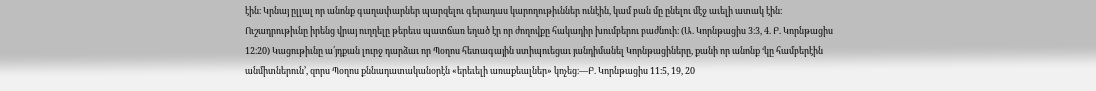էին։ Կրնայ ըլլալ որ անոնք գաղափարներ պարզելու գերադաս կարողութիւններ ունէին, կամ բան մը ընելու մէջ աւելի ատակ էին։ Ուշադրութիւնը իրենց վրայ ուղղելը թերեւս պատճառ եղած էր որ ժողովքը հակադիր խումբերու բաժնուի։ (Ա. Կորնթացիս 3։3, 4. Բ. Կորնթացիս 12։20) Կացութիւնը ա՛յդքան լուրջ դարձաւ որ Պօղոս հետագային ստիպուեցաւ յանդիմանել Կորնթացիները, քանի որ անոնք ‘կը համբերէին անմիտներուն’, զորս Պօղոս քննադատականօրէն «երեւելի առաքեալներ» կոչեց։—Բ. Կորնթացիս 11։5, 19, 20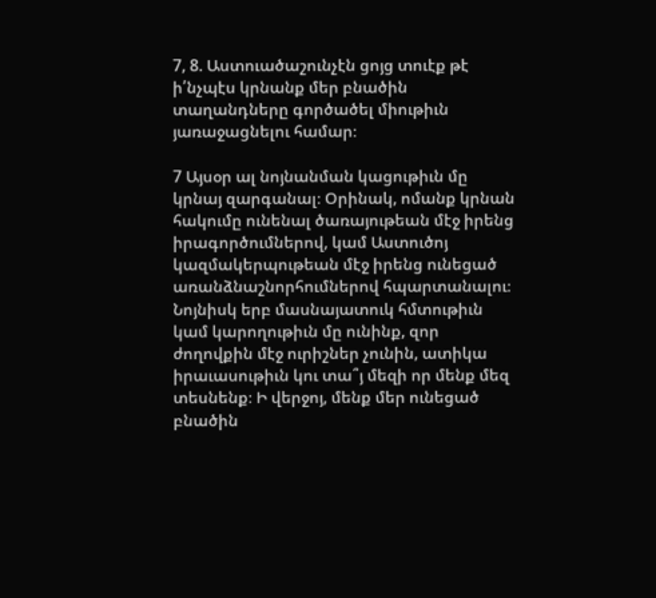7, 8. Աստուածաշունչէն ցոյց տուէք թէ ի՛նչպէս կրնանք մեր բնածին տաղանդները գործածել միութիւն յառաջացնելու համար։

7 Այսօր ալ նոյնանման կացութիւն մը կրնայ զարգանալ։ Օրինակ, ոմանք կրնան հակումը ունենալ ծառայութեան մէջ իրենց իրագործումներով, կամ Աստուծոյ կազմակերպութեան մէջ իրենց ունեցած առանձնաշնորհումներով հպարտանալու։ Նոյնիսկ երբ մասնայատուկ հմտութիւն կամ կարողութիւն մը ունինք, զոր ժողովքին մէջ ուրիշներ չունին, ատիկա իրաւասութիւն կու տա՞յ մեզի որ մենք մեզ տեսնենք։ Ի վերջոյ, մենք մեր ունեցած բնածին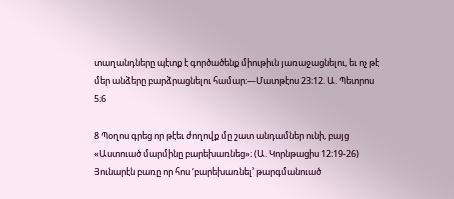տաղանդները պէտք է գործածենք միութիւն յառաջացնելու, եւ ոչ թէ մեր անձերը բարձրացնելու համար։—Մատթէոս 23։12. Ա. Պետրոս 5։6

8 Պօղոս գրեց որ թէեւ ժողովք մը շատ անդամներ ունի, բայց «Աստուած մարմինը բարեխառնեց»։ (Ա. Կորնթացիս 12։19-26) Յունարէն բառը որ հոս ‘բարեխառնել’ թարգմանուած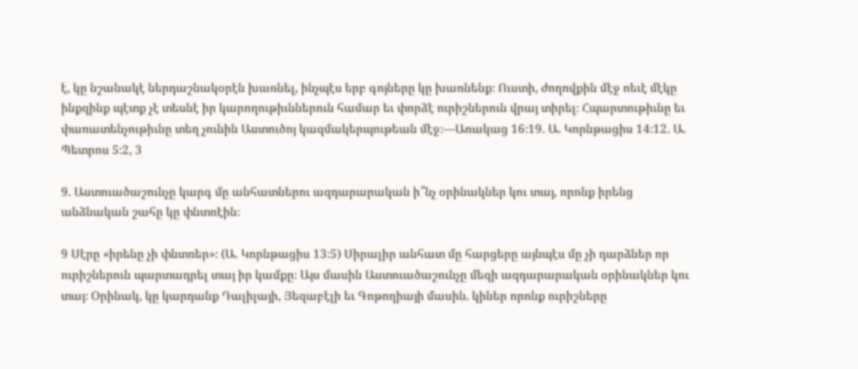է, կը նշանակէ ներդաշնակօրէն խառնել, ինչպէս երբ գոյները կը խառնենք։ Ուստի, ժողովքին մէջ ոեւէ մէկը ինքզինք պէտք չէ տեսնէ իր կարողութիւններուն համար եւ փորձէ ուրիշներուն վրայ տիրել։ Հպարտութիւնը եւ փառատենչութիւնը տեղ չունին Աստուծոյ կազմակերպութեան մէջ։—Առակաց 16։19. Ա. Կորնթացիս 14։12. Ա. Պետրոս 5։2, 3

9. Աստուածաշունչը կարգ մը անհատներու ազդարարական ի՞նչ օրինակներ կու տայ, որոնք իրենց անձնական շահը կը փնտռէին։

9 Սէրը «իրենը չի փնտռեր»։ (Ա. Կորնթացիս 13։5) Սիրալիր անհատ մը հարցերը այնպէս մը չի դարձներ որ ուրիշներուն պարտադրել տայ իր կամքը։ Այս մասին Աստուածաշունչը մեզի ազդարարական օրինակներ կու տայ։ Օրինակ, կը կարդանք Դալիլայի, Յեզաբէլի եւ Գոթողիայի մասին. կիներ որոնք ուրիշները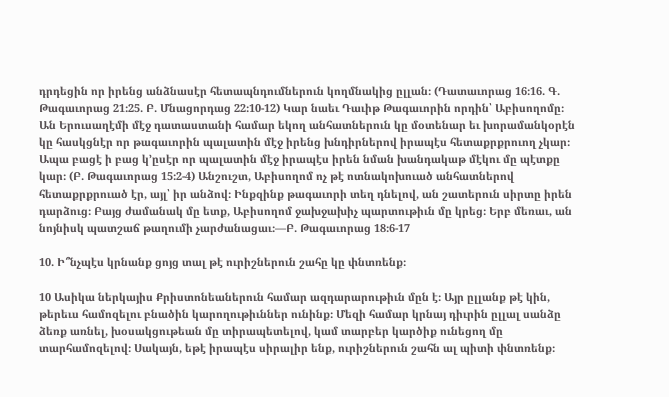դրդեցին որ իրենց անձնասէր հետապնդումներուն կողմնակից ըլլան։ (Դատաւորաց 16։16. Գ. Թագաւորաց 21։25. Բ. Մնացորդաց 22։10-12) Կար նաեւ Դաւիթ Թագաւորին որդին՝ Աբիսողոմը։ Ան Երուսաղէմի մէջ դատաստանի համար եկող անհատներուն կը մօտենար եւ խորամանկօրէն կը հասկցնէր որ թագաւորին պալատին մէջ իրենց խնդիրներով իրապէս հետաքրքրուող չկար։ Ապա բացէ ի բաց կ’ըսէր որ պալատին մէջ իրապէս իրեն նման խանդակաթ մէկու մը պէտքը կար։ (Բ. Թագաւորաց 15։2-4) Անշուշտ, Աբիսողոմ ոչ թէ ոտնակոխուած անհատներով հետաքրքրուած էր, այլ՝ իր անձով։ Ինքզինք թագաւորի տեղ դնելով, ան շատերուն սիրտը իրեն դարձուց։ Բայց ժամանակ մը ետք, Աբիսողոմ ջախջախիչ պարտութիւն մը կրեց։ Երբ մեռաւ, ան նոյնիսկ պատշաճ թաղումի չարժանացաւ։—Բ. Թագաւորաց 18։6-17

10. Ի՞նչպէս կրնանք ցոյց տալ թէ ուրիշներուն շահը կը փնտռենք։

10 Ասիկա ներկայիս Քրիստոնեաներուն համար ազդարարութիւն մըն է։ Այր ըլլանք թէ կին, թերեւս համոզելու բնածին կարողութիւններ ունինք։ Մեզի համար կրնայ դիւրին ըլլալ սանձը ձեռք առնել, խօսակցութեան մը տիրապետելով, կամ տարբեր կարծիք ունեցող մը տարհամոզելով։ Սակայն, եթէ իրապէս սիրալիր ենք, ուրիշներուն շահն ալ պիտի փնտռենք։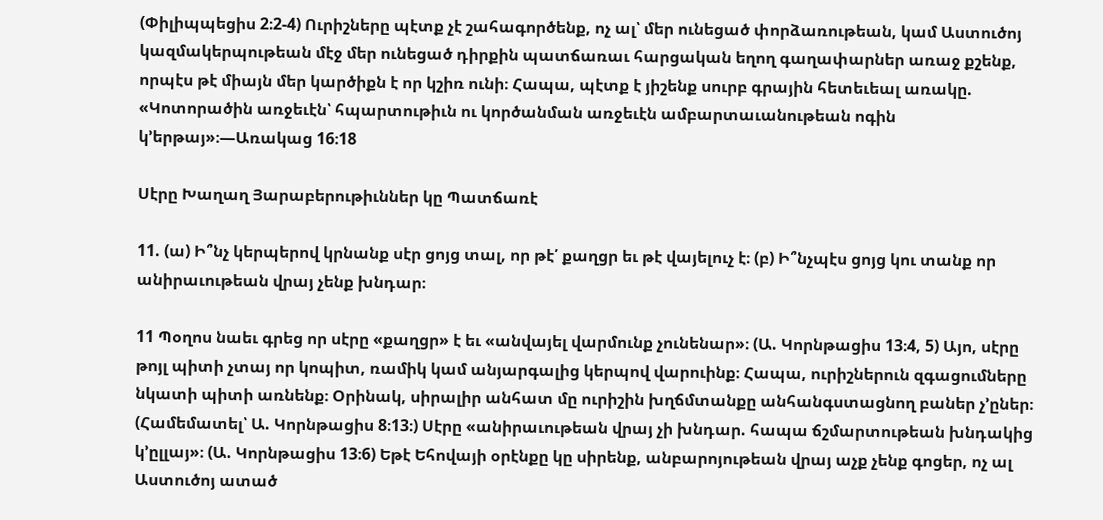(Փիլիպպեցիս 2։2-4) Ուրիշները պէտք չէ շահագործենք, ոչ ալ՝ մեր ունեցած փորձառութեան, կամ Աստուծոյ կազմակերպութեան մէջ մեր ունեցած դիրքին պատճառաւ հարցական եղող գաղափարներ առաջ քշենք, որպէս թէ միայն մեր կարծիքն է որ կշիռ ունի։ Հապա, պէտք է յիշենք սուրբ գրային հետեւեալ առակը. «Կոտորածին առջեւէն՝ հպարտութիւն ու կործանման առջեւէն ամբարտաւանութեան ոգին կ’երթայ»։—Առակաց 16։18

Սէրը Խաղաղ Յարաբերութիւններ կը Պատճառէ

11. (ա) Ի՞նչ կերպերով կրնանք սէր ցոյց տալ, որ թէ՛ քաղցր եւ թէ վայելուչ է։ (բ) Ի՞նչպէս ցոյց կու տանք որ անիրաւութեան վրայ չենք խնդար։

11 Պօղոս նաեւ գրեց որ սէրը «քաղցր» է եւ «անվայել վարմունք չունենար»։ (Ա. Կորնթացիս 13։4, 5) Այո, սէրը թոյլ պիտի չտայ որ կոպիտ, ռամիկ կամ անյարգալից կերպով վարուինք։ Հապա, ուրիշներուն զգացումները նկատի պիտի առնենք։ Օրինակ, սիրալիր անհատ մը ուրիշին խղճմտանքը անհանգստացնող բաներ չ’ըներ։ (Համեմատել՝ Ա. Կորնթացիս 8։13։) Սէրը «անիրաւութեան վրայ չի խնդար. հապա ճշմարտութեան խնդակից կ’ըլլայ»։ (Ա. Կորնթացիս 13։6) Եթէ Եհովայի օրէնքը կը սիրենք, անբարոյութեան վրայ աչք չենք գոցեր, ոչ ալ Աստուծոյ ատած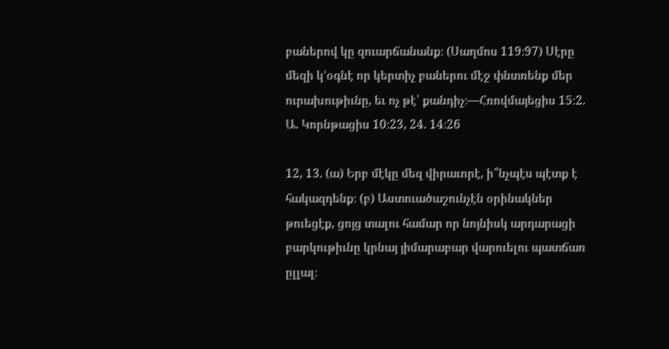բաներով կը զուարճանանք։ (Սաղմոս 119։97) Սէրը մեզի կ’օգնէ որ կերտիչ բաներու մէջ փնտռենք մեր ուրախութիւնը, եւ ոչ թէ՝ քանդիչ։—Հռովմայեցիս 15։2. Ա. Կորնթացիս 10։23, 24. 14։26

12, 13. (ա) Երբ մէկը մեզ վիրաւորէ, ի՞նչպէս պէտք է հակազդենք։ (բ) Աստուածաշունչէն օրինակներ թուեցէք, ցոյց տալու համար որ նոյնիսկ արդարացի բարկութիւնը կրնայ յիմարաբար վարուելու պատճառ ըլլալ։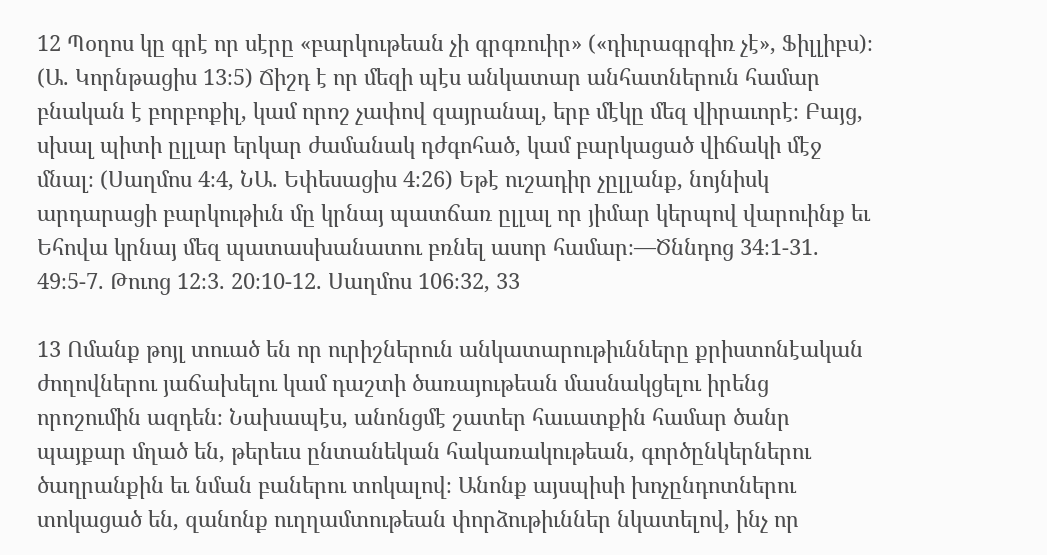12 Պօղոս կը գրէ որ սէրը «բարկութեան չի գրգռուիր» («դիւրագրգիռ չէ», Ֆիլլիբս)։ (Ա. Կորնթացիս 13։5) Ճիշդ է որ մեզի պէս անկատար անհատներուն համար բնական է բորբոքիլ, կամ որոշ չափով զայրանալ, երբ մէկը մեզ վիրաւորէ։ Բայց, սխալ պիտի ըլլար երկար ժամանակ դժգոհած, կամ բարկացած վիճակի մէջ մնալ։ (Սաղմոս 4։4, ՆԱ. Եփեսացիս 4։26) Եթէ ուշադիր չըլլանք, նոյնիսկ արդարացի բարկութիւն մը կրնայ պատճառ ըլլալ որ յիմար կերպով վարուինք եւ Եհովա կրնայ մեզ պատասխանատու բռնել ասոր համար։—Ծննդոց 34։1-31. 49։5-7. Թուոց 12։3. 20։10-12. Սաղմոս 106։32, 33

13 Ոմանք թոյլ տուած են որ ուրիշներուն անկատարութիւնները քրիստոնէական ժողովներու յաճախելու կամ դաշտի ծառայութեան մասնակցելու իրենց որոշումին ազդեն։ Նախապէս, անոնցմէ շատեր հաւատքին համար ծանր պայքար մղած են, թերեւս ընտանեկան հակառակութեան, գործընկերներու ծաղրանքին եւ նման բաներու տոկալով։ Անոնք այսպիսի խոչընդոտներու տոկացած են, զանոնք ուղղամտութեան փորձութիւններ նկատելով, ինչ որ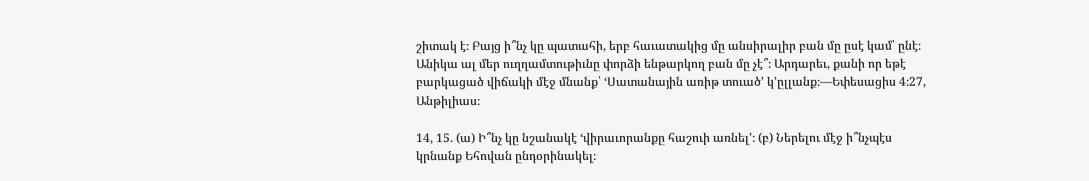շիտակ է։ Բայց ի՞նչ կը պատահի, երբ հաւատակից մը անսիրալիր բան մը ըսէ կամ՝ ընէ։ Անիկա ալ մեր ուղղամտութիւնը փորձի ենթարկող բան մը չէ՞։ Արդարեւ, քանի որ եթէ բարկացած վիճակի մէջ մնանք՝ ‘Սատանային առիթ տուած’ կ’ըլլանք։—Եփեսացիս 4։27, Անթիլիաս։

14, 15. (ա) Ի՞նչ կը նշանակէ ‘վիրաւորանքը հաշուի առնել’։ (բ) Ներելու մէջ ի՞նչպէս կրնանք Եհովան ընդօրինակել։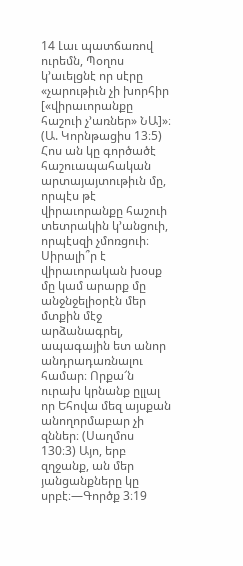14 Լաւ պատճառով ուրեմն, Պօղոս կ’աւելցնէ որ սէրը «չարութիւն չի խորհիր [«վիրաւորանքը հաշուի չ’առներ» ՆԱ]»։ (Ա. Կորնթացիս 13։5) Հոս ան կը գործածէ հաշուապահական արտայայտութիւն մը, որպէս թէ վիրաւորանքը հաշուի տետրակին կ’անցուի, որպէսզի չմոռցուի։ Սիրալի՞ր է վիրաւորական խօսք մը կամ արարք մը անջնջելիօրէն մեր մտքին մէջ արձանագրել, ապագային ետ անոր անդրադառնալու համար։ Որքա՜ն ուրախ կրնանք ըլլալ որ Եհովա մեզ այսքան անողորմաբար չի զններ։ (Սաղմոս 130։3) Այո, երբ զղջանք, ան մեր յանցանքները կը սրբէ։—Գործք 3։19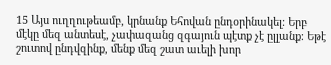15 Այս ուղղութեամբ, կրնանք Եհովան ընդօրինակել։ Երբ մէկը մեզ անտեսէ, չափազանց զգայուն պէտք չէ ըլլանք։ Եթէ շուտով ընդվզինք, մենք մեզ շատ աւելի խոր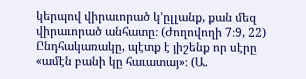կերպով վիրաւորած կ’ըլլանք, քան մեզ վիրաւորած անհատը։ (Ժողովողի 7։9, 22) Ընդհակառակը, պէտք է յիշենք որ սէրը «ամէն բանի կը հաւատայ»։ (Ա.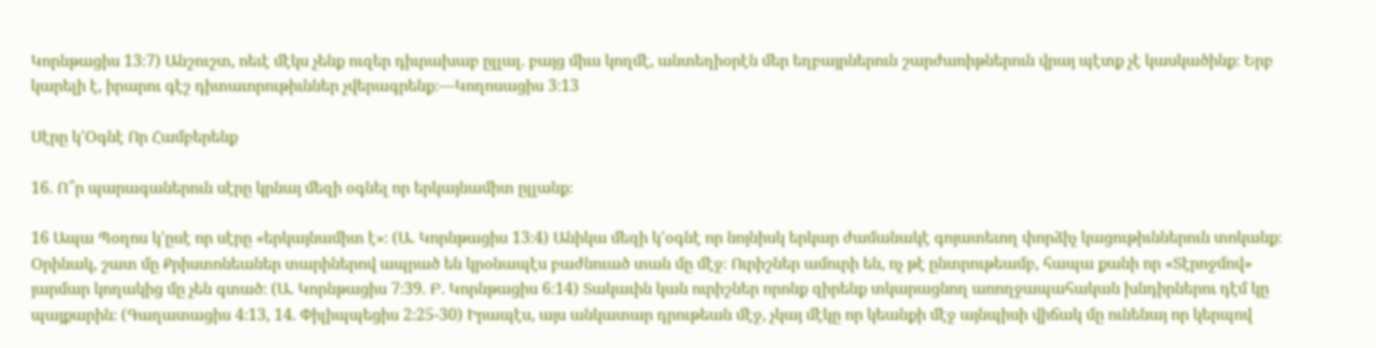Կորնթացիս 13։7) Անշուշտ, ոեւէ մէկս չենք ուզեր դիւրախաբ ըլլալ. բայց միւս կողմէ, անտեղիօրէն մեր եղբայրներուն շարժառիթներուն վրայ պէտք չէ կասկածինք։ Երբ կարելի է, իրարու գէշ դիտաւորութիւններ չվերագրենք։—Կողոսացիս 3։13

Սէրը կ’Օգնէ Որ Համբերենք

16. Ո՞ր պարագաներուն սէրը կրնայ մեզի օգնել որ երկայնամիտ ըլլանք։

16 Ապա Պօղոս կ’ըսէ որ սէրը «երկայնամիտ է»։ (Ա. Կորնթացիս 13։4) Անիկա մեզի կ’օգնէ որ նոյնիսկ երկար ժամանակէ գոյատեւող փորձիչ կացութիւններուն տոկանք։ Օրինակ, շատ մը Քրիստոնեաներ տարիներով ապրած են կրօնապէս բաժնուած տան մը մէջ։ Ուրիշներ ամուրի են, ոչ թէ ընտրութեամբ, հապա քանի որ «Տէրոջմով» յարմար կողակից մը չեն գտած։ (Ա. Կորնթացիս 7։39. Բ. Կորնթացիս 6։14) Տակաւին կան ուրիշներ որոնք զիրենք տկարացնող առողջապահական խնդիրներու դէմ կը պայքարին։ (Գաղատացիս 4։13, 14. Փիլիպպեցիս 2։25-30) Իրապէս, այս անկատար դրութեան մէջ, չկայ մէկը որ կեանքի մէջ այնպիսի վիճակ մը ունենայ որ կերպով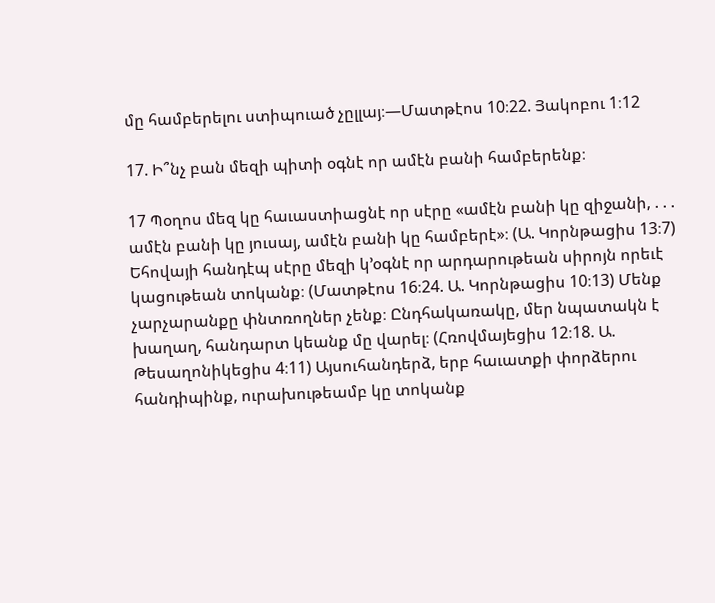մը համբերելու ստիպուած չըլլայ։—Մատթէոս 10։22. Յակոբու 1։12

17. Ի՞նչ բան մեզի պիտի օգնէ որ ամէն բանի համբերենք։

17 Պօղոս մեզ կը հաւաստիացնէ որ սէրը «ամէն բանի կը զիջանի, . . . ամէն բանի կը յուսայ, ամէն բանի կը համբերէ»։ (Ա. Կորնթացիս 13։7) Եհովայի հանդէպ սէրը մեզի կ’օգնէ որ արդարութեան սիրոյն որեւէ կացութեան տոկանք։ (Մատթէոս 16։24. Ա. Կորնթացիս 10։13) Մենք չարչարանքը փնտռողներ չենք։ Ընդհակառակը, մեր նպատակն է խաղաղ, հանդարտ կեանք մը վարել։ (Հռովմայեցիս 12։18. Ա. Թեսաղոնիկեցիս 4։11) Այսուհանդերձ, երբ հաւատքի փորձերու հանդիպինք, ուրախութեամբ կը տոկանք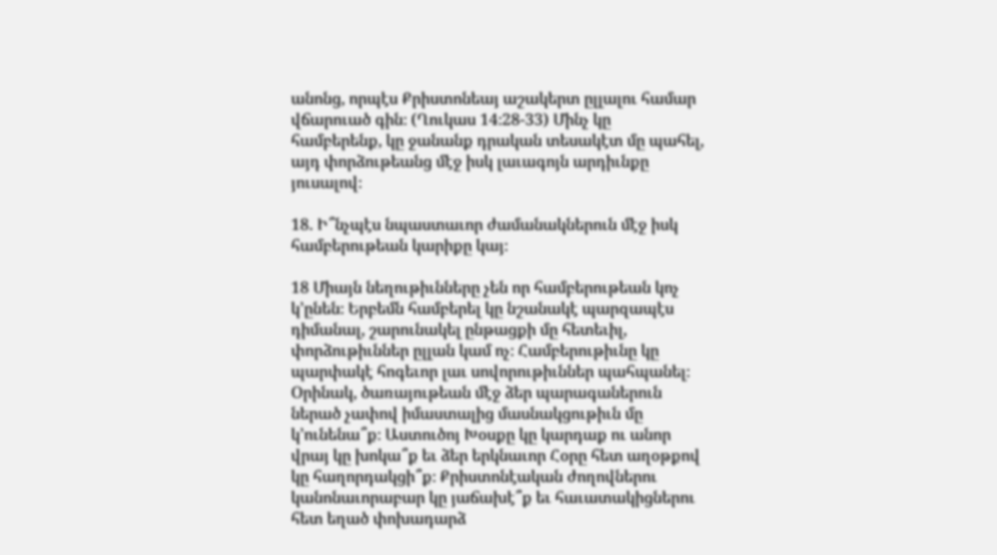անոնց, որպէս Քրիստոնեայ աշակերտ ըլլալու համար վճարուած գին։ (Ղուկաս 14։28-33) Մինչ կը համբերենք, կը ջանանք դրական տեսակէտ մը պահել, այդ փորձութեանց մէջ իսկ լաւագոյն արդիւնքը յուսալով։

18. Ի՞նչպէս նպաստաւոր ժամանակներուն մէջ իսկ համբերութեան կարիքը կայ։

18 Միայն նեղութիւնները չեն որ համբերութեան կոչ կ’ընեն։ Երբեմն համբերել կը նշանակէ պարզապէս դիմանալ, շարունակել ընթացքի մը հետեւիլ, փորձութիւններ ըլլան կամ ոչ։ Համբերութիւնը կը պարփակէ հոգեւոր լաւ սովորութիւններ պահպանել։ Օրինակ, ծառայութեան մէջ ձեր պարագաներուն ներած չափով իմաստալից մասնակցութիւն մը կ’ունենա՞ք։ Աստուծոյ Խօսքը կը կարդաք ու անոր վրայ կը խոկա՞ք եւ ձեր երկնաւոր Հօրը հետ աղօթքով կը հաղորդակցի՞ք։ Քրիստոնէական ժողովներու կանոնաւորաբար կը յաճախէ՞ք եւ հաւատակիցներու հետ եղած փոխադարձ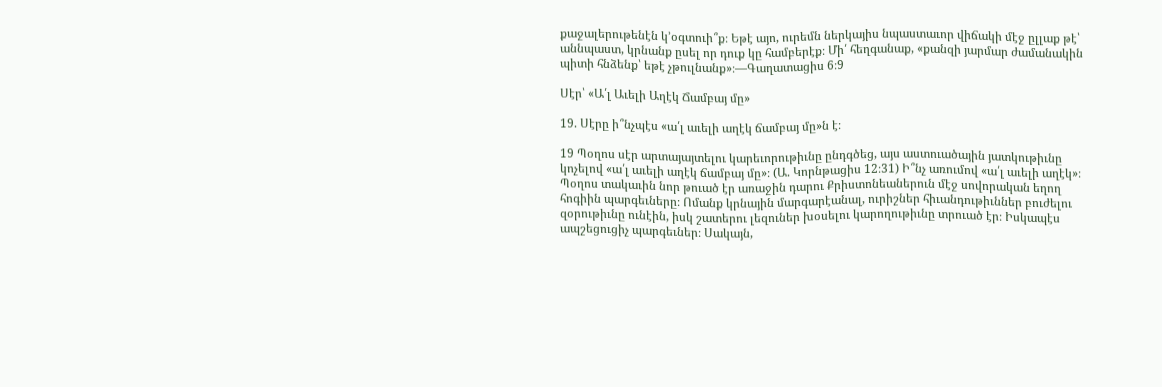քաջալերութենէն կ’օգտուի՞ք։ Եթէ այո, ուրեմն ներկայիս նպաստաւոր վիճակի մէջ ըլլաք թէ՝ աննպաստ, կրնանք ըսել որ դուք կը համբերէք։ Մի՛ հեղգանաք, «քանզի յարմար ժամանակին պիտի հնձենք՝ եթէ չթուլնանք»։—Գաղատացիս 6։9

Սէր՝ «Ա՛լ Աւելի Աղէկ Ճամբայ մը»

19. Սէրը ի՞նչպէս «ա՛լ աւելի աղէկ ճամբայ մը»ն է։

19 Պօղոս սէր արտայայտելու կարեւորութիւնը ընդգծեց, այս աստուածային յատկութիւնը կոչելով «ա՛լ աւելի աղէկ ճամբայ մը»։ (Ա. Կորնթացիս 12։31) Ի՞նչ առումով «ա՛լ աւելի աղէկ»։ Պօղոս տակաւին նոր թուած էր առաջին դարու Քրիստոնեաներուն մէջ սովորական եղող հոգիին պարգեւները։ Ոմանք կրնային մարգարէանալ, ուրիշներ հիւանդութիւններ բուժելու զօրութիւնը ունէին, իսկ շատերու լեզուներ խօսելու կարողութիւնը տրուած էր։ Իսկապէս ապշեցուցիչ պարգեւներ։ Սակայն,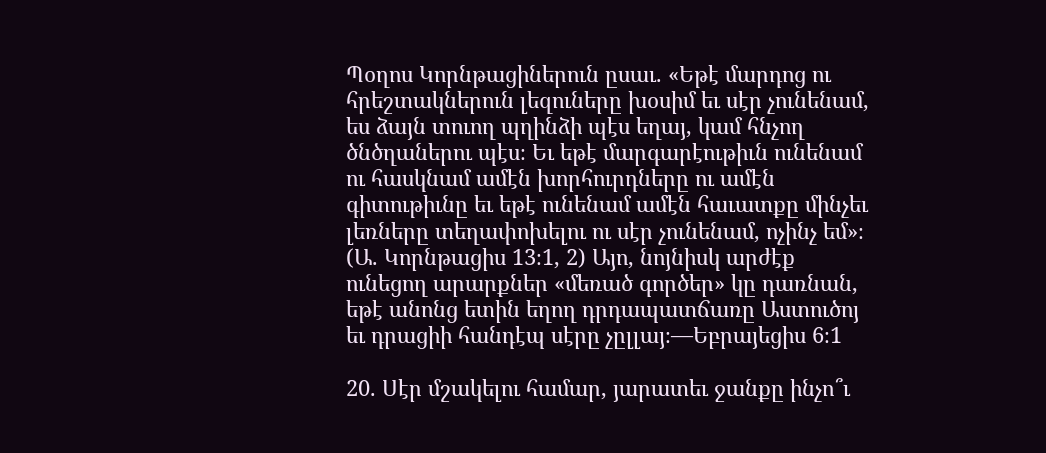Պօղոս Կորնթացիներուն ըսաւ. «Եթէ մարդոց ու հրեշտակներուն լեզուները խօսիմ եւ սէր չունենամ, ես ձայն տուող պղինձի պէս եղայ, կամ հնչող ծնծղաներու պէս։ Եւ եթէ մարգարէութիւն ունենամ ու հասկնամ ամէն խորհուրդները ու ամէն գիտութիւնը եւ եթէ ունենամ ամէն հաւատքը մինչեւ լեռները տեղափոխելու ու սէր չունենամ, ոչինչ եմ»։ (Ա. Կորնթացիս 13։1, 2) Այո, նոյնիսկ արժէք ունեցող արարքներ «մեռած գործեր» կը դառնան, եթէ անոնց ետին եղող դրդապատճառը Աստուծոյ եւ դրացիի հանդէպ սէրը չըլլայ։—Եբրայեցիս 6։1

20. Սէր մշակելու համար, յարատեւ ջանքը ինչո՞ւ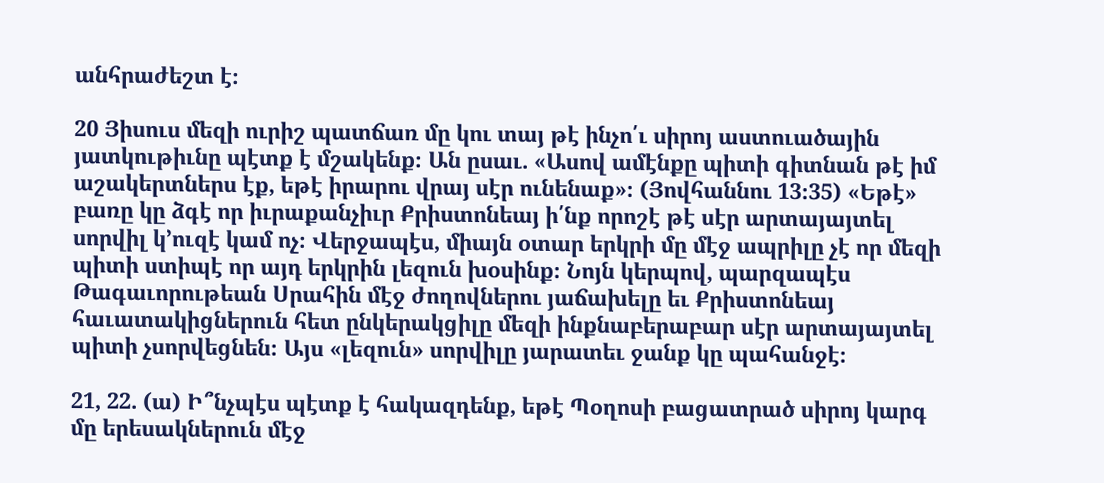անհրաժեշտ է։

20 Յիսուս մեզի ուրիշ պատճառ մը կու տայ թէ ինչո՛ւ սիրոյ աստուածային յատկութիւնը պէտք է մշակենք։ Ան ըսաւ. «Ասով ամէնքը պիտի գիտնան թէ իմ աշակերտներս էք, եթէ իրարու վրայ սէր ունենաք»։ (Յովհաննու 13։35) «Եթէ» բառը կը ձգէ որ իւրաքանչիւր Քրիստոնեայ ի՛նք որոշէ թէ սէր արտայայտել սորվիլ կ’ուզէ կամ ոչ։ Վերջապէս, միայն օտար երկրի մը մէջ ապրիլը չէ որ մեզի պիտի ստիպէ որ այդ երկրին լեզուն խօսինք։ Նոյն կերպով, պարզապէս Թագաւորութեան Սրահին մէջ ժողովներու յաճախելը եւ Քրիստոնեայ հաւատակիցներուն հետ ընկերակցիլը մեզի ինքնաբերաբար սէր արտայայտել պիտի չսորվեցնեն։ Այս «լեզուն» սորվիլը յարատեւ ջանք կը պահանջէ։

21, 22. (ա) Ի՞նչպէս պէտք է հակազդենք, եթէ Պօղոսի բացատրած սիրոյ կարգ մը երեսակներուն մէջ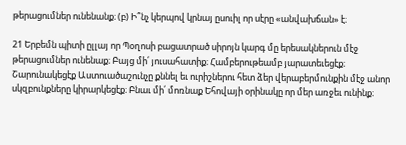թերացումներ ունենանք։ (բ) Ի՞նչ կերպով կրնայ ըսուիլ որ սէրը «անվախճան» է։

21 Երբեմն պիտի ըլլայ որ Պօղոսի բացատրած սիրոյն կարգ մը երեսակներուն մէջ թերացումներ ունենաք։ Բայց մի՛ յուսահատիք։ Համբերութեամբ յարատեւեցէք։ Շարունակեցէք Աստուածաշունչը քննել եւ ուրիշներու հետ ձեր վերաբերմունքին մէջ անոր սկզբունքները կիրարկեցէք։ Բնաւ մի՛ մոռնաք Եհովայի օրինակը որ մեր առջեւ ունինք։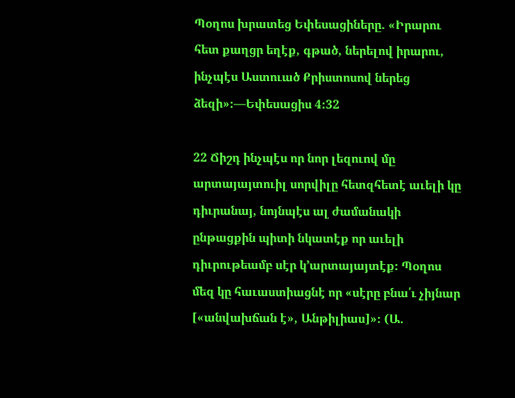Պօղոս խրատեց Եփեսացիները. «Իրարու հետ քաղցր եղէք, գթած, ներելով իրարու, ինչպէս Աստուած Քրիստոսով ներեց ձեզի»։—Եփեսացիս 4։32

22 Ճիշդ ինչպէս որ նոր լեզուով մը արտայայտուիլ սորվիլը հետզհետէ աւելի կը դիւրանայ, նոյնպէս ալ ժամանակի ընթացքին պիտի նկատէք որ աւելի դիւրութեամբ սէր կ’արտայայտէք։ Պօղոս մեզ կը հաւաստիացնէ որ «սէրը բնա՛ւ չիյնար [«անվախճան է», Անթիլիաս]»։ (Ա.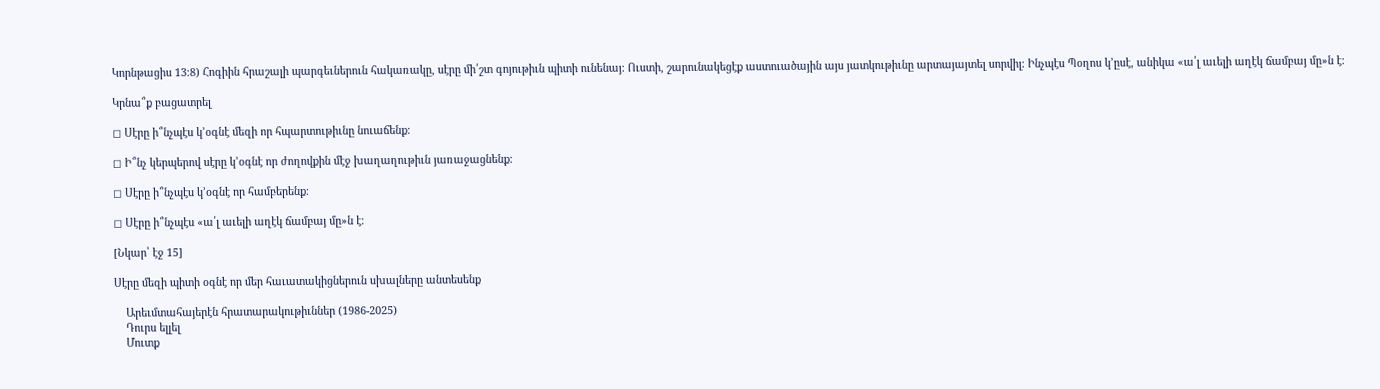Կորնթացիս 13։8) Հոգիին հրաշալի պարգեւներուն հակառակը, սէրը մի՛շտ գոյութիւն պիտի ունենայ։ Ուստի, շարունակեցէք աստուածային այս յատկութիւնը արտայայտել սորվիլ։ Ինչպէս Պօղոս կ’ըսէ, անիկա «ա՛լ աւելի աղէկ ճամբայ մը»ն է։

Կրնա՞ք բացատրել

◻ Սէրը ի՞նչպէս կ’օգնէ մեզի որ հպարտութիւնը նուաճենք։

◻ Ի՞նչ կերպերով սէրը կ’օգնէ որ ժողովքին մէջ խաղաղութիւն յառաջացնենք։

◻ Սէրը ի՞նչպէս կ’օգնէ որ համբերենք։

◻ Սէրը ի՞նչպէս «ա՛լ աւելի աղէկ ճամբայ մը»ն է։

[Նկար՝ էջ 15]

Սէրը մեզի պիտի օգնէ որ մեր հաւատակիցներուն սխալները անտեսենք

    Արեւմտահայերէն հրատարակութիւններ (1986-2025)
    Դուրս ելլել
    Մուտք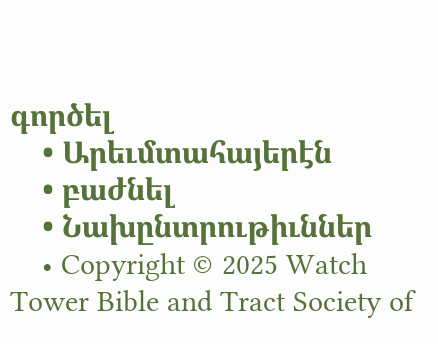գործել
    • Արեւմտահայերէն
    • բաժնել
    • Նախընտրութիւններ
    • Copyright © 2025 Watch Tower Bible and Tract Society of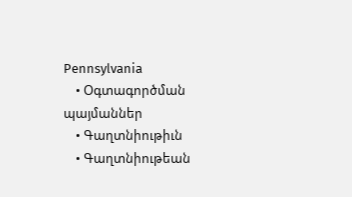Pennsylvania
    • Օգտագործման պայմաններ
    • Գաղտնիութիւն
    • Գաղտնիութեան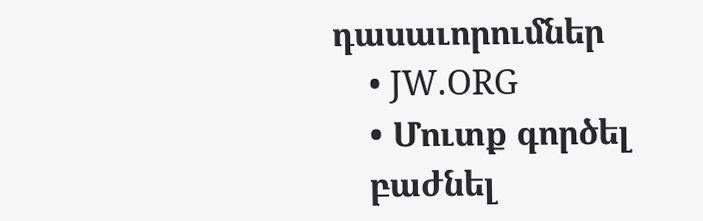դասաւորումներ
    • JW.ORG
    • Մուտք գործել
    բաժնել